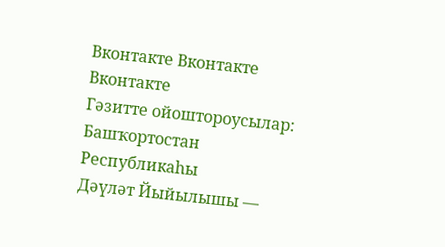Вконтакте Вконтакте Вконтакте
Гәзитте ойоштороусылар:
Башҡортостан Республикаһы
Дәүләт Йыйылышы —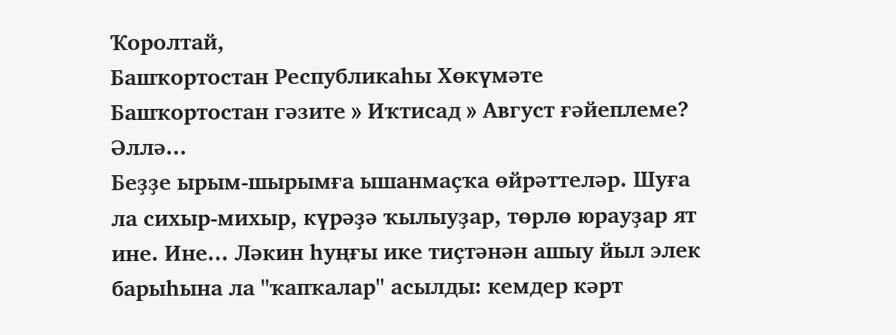Ҡоролтай,
Башҡортостан Республикаһы Хөкүмәте
Башҡортостан гәзите » Иҡтисад » Август ғәйеплеме? Әллә...
Беҙҙе ырым-шырымға ышанмаҫҡа өйрәттеләр. Шуға ла сихыр-михыр, күрәҙә ҡылыуҙар, төрлө юрауҙар ят ине. Ине... Ләкин һуңғы ике тиҫтәнән ашыу йыл элек барыһына ла "ҡапҡалар" асылды: кемдер кәрт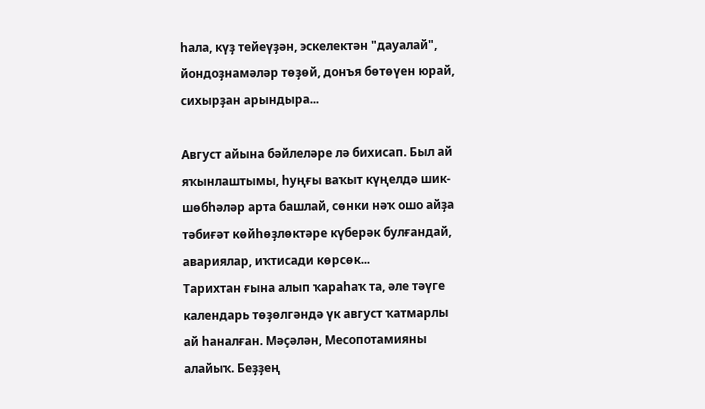һала, күҙ тейеүҙән, эскелектән "дауалай", йондоҙнамәләр төҙөй, донъя бөтөүен юрай, сихырҙан арындыра...

Август айына бәйлеләре лә бихисап. Был ай яҡынлаштымы, һуңғы ваҡыт күңелдә шик-шөбһәләр арта башлай, сөнки нәҡ ошо айҙа тәбиғәт көйһөҙлөктәре күберәк булғандай, авариялар, иҡтисади көрсөк...
Тарихтан ғына алып ҡараһаҡ та, әле тәүге календарь төҙөлгәндә үк август ҡатмарлы ай һаналған. Мәҫәлән, Месопотамияны алайыҡ. Беҙҙең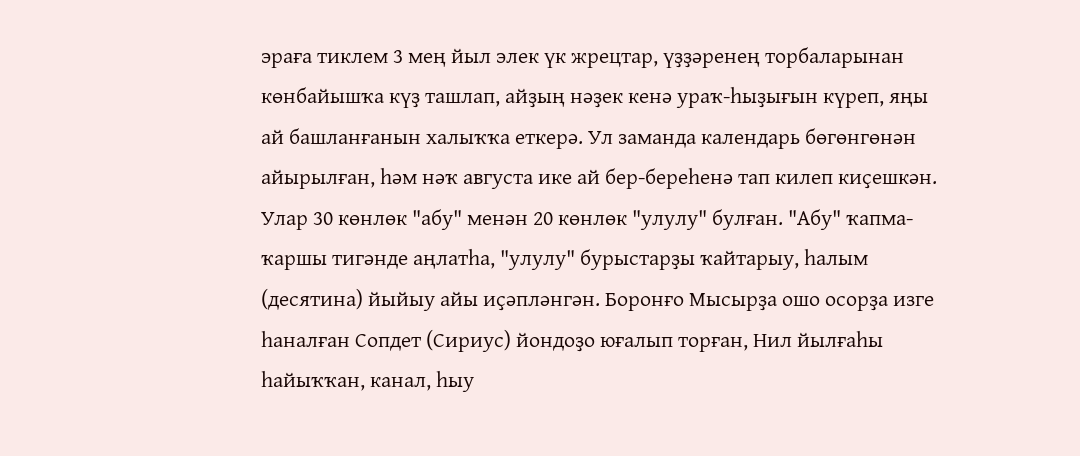эраға тиклем 3 мең йыл элек үк жрецтар, үҙҙәренең торбаларынан көнбайышҡа күҙ ташлап, айҙың нәҙек кенә ураҡ-һыҙығын күреп, яңы ай башланғанын халыҡҡа еткерә. Ул заманда календарь бөгөнгөнән айырылған, һәм нәҡ августа ике ай бер-береһенә тап килеп киҫешкән. Улар 30 көнлөк "абу" менән 20 көнлөк "улулу" булған. "Абу" ҡапма-ҡаршы тигәнде аңлатһа, "улулу" бурыстарҙы ҡайтарыу, һалым (десятина) йыйыу айы иҫәпләнгән. Боронғо Мысырҙа ошо осорҙа изге һаналған Сопдет (Сириус) йондоҙо юғалып торған, Нил йылғаһы һайыҡҡан, канал, һыу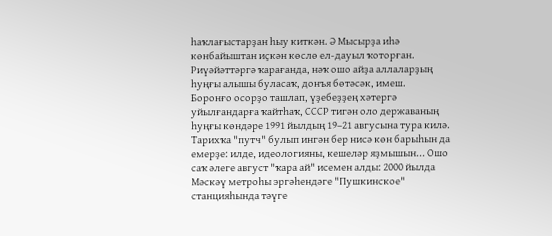һаҡлағыстарҙан һыу киткән. Ә Мысырҙа иһә көнбайыштан иҫкән көслө ел-дауыл ҡоторған. Риүәйәттәргә ҡарағанда, нәҡ ошо айҙа аллаларҙың һуңғы алышы буласаҡ, донъя бөтәсәк, имеш.
Боронғо осорҙо ташлап, үҙебеҙҙең хәтергә уйылғандарға ҡайтһаҡ, СССР тигән оло державаның һуңғы көндәре 1991 йылдың 19–21 авгусына тура килә. Тарихҡа "путч" булып ингән бер нисә көн барыһын да емерҙе: илде, идеологияны, кешеләр яҙмышын... Ошо саҡ әлеге август "ҡара ай" исемен алды: 2000 йылда Мәскәү метроһы эргәһендәге "Пушкинское" станцияһында тәүге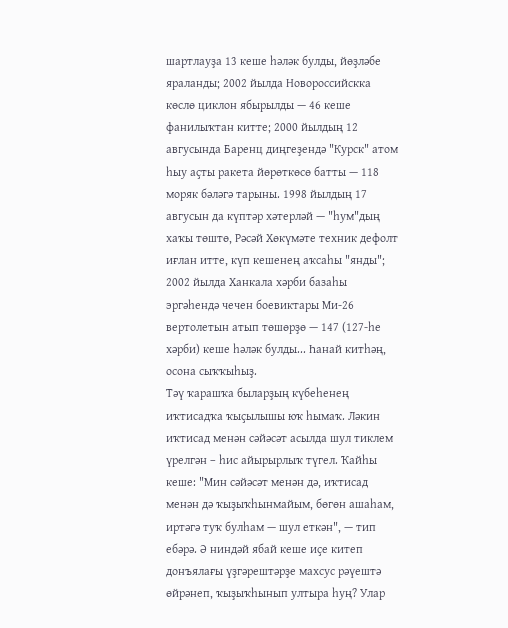шартлауҙа 13 кеше һәләк булды, йөҙләбе яраланды; 2002 йылда Новороссийскка көслө циклон ябырылды — 46 кеше фанилыҡтан китте; 2000 йылдың 12 авгусында Баренц диңгеҙендә "Курск" атом һыу аҫты ракета йөрөткөсө батты — 118 моряк бәләгә тарыны. 1998 йылдың 17 авгусын да күптәр хәтерләй — "һум"дың хаҡы төштө, Рәсәй Хөкүмәте техник дефолт иғлан итте, күп кешенең аҡсаһы "янды"; 2002 йылда Ханкала хәрби базаһы эргәһендә чечен боевиктары Ми-26 вертолетын атып төшөрҙө — 147 (127-һе хәрби) кеше һәләк булды... Һанай китһәң, осона сыҡҡыһыҙ.
Тәү ҡарашҡа быларҙың күбеһенең иҡтисадҡа ҡыҫылышы юҡ һымаҡ. Ләкин иҡтисад менән сәйәсәт асылда шул тиклем үрелгән – һис айырырлыҡ түгел. Ҡайһы кеше: "Мин сәйәсәт менән дә, иҡтисад менән дә ҡыҙыҡһынмайым, бөгөн ашаһам, иртәгә туҡ булһам — шул еткән", — тип ебәрә. Ә ниндәй ябай кеше иҫе китеп донъялағы үҙгәрештәрҙе махсус рәүештә өйрәнеп, ҡыҙыҡһынып ултыра һуң? Улар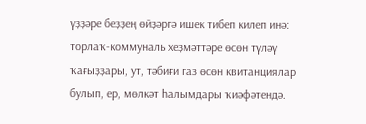үҙҙәре беҙҙең өйҙәргә ишек тибеп килеп инә: торлаҡ-коммуналь хеҙмәттәре өсөн түләү ҡағыҙҙары, ут, тәбиғи газ өсөн квитанциялар булып, ер, мөлкәт һалымдары ҡиәфәтендә.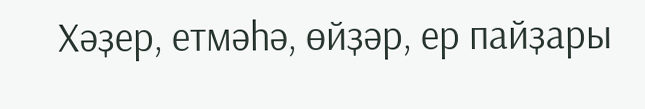Хәҙер, етмәһә, өйҙәр, ер пайҙары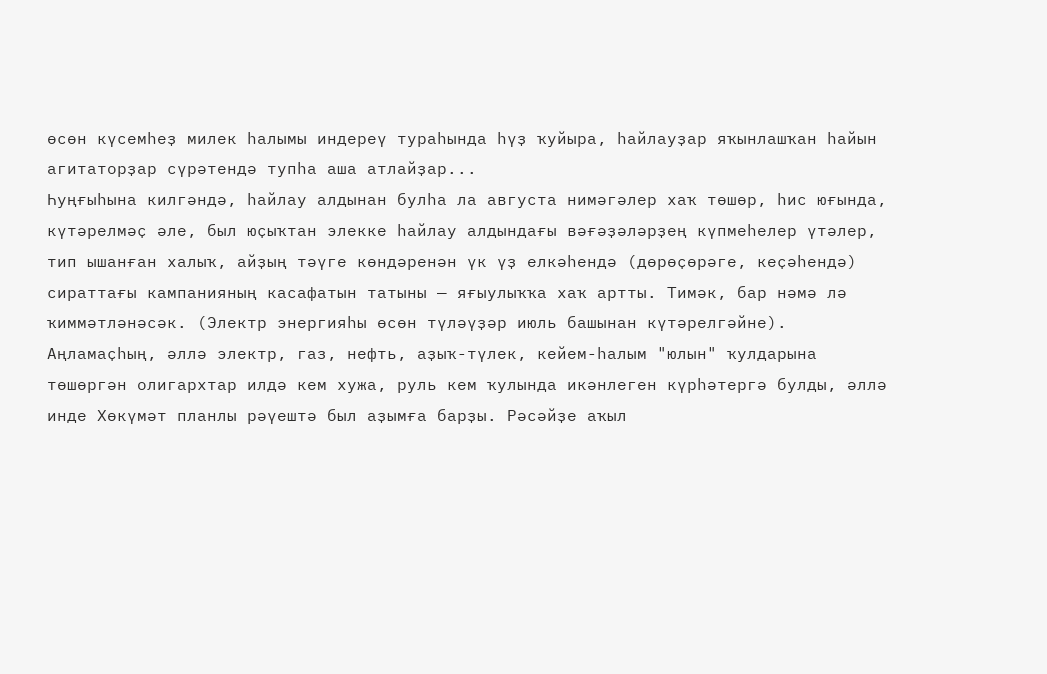өсөн күсемһеҙ милек һалымы индереү тураһында һүҙ ҡуйыра, һайлауҙар яҡынлашҡан һайын агитаторҙар сүрәтендә тупһа аша атлайҙар...
Һуңғыһына килгәндә, һайлау алдынан булһа ла августа нимәгәлер хаҡ төшөр, һис юғында, күтәрелмәҫ әле, был юҫыҡтан элекке һайлау алдындағы вәғәҙәләрҙең күпмеһелер үтәлер, тип ышанған халыҡ, айҙың тәүге көндәренән үк үҙ елкәһендә (дөрөҫөрәге, кеҫәһендә) сираттағы кампанияның касафатын татыны — яғыулыҡҡа хаҡ артты. Тимәк, бар нәмә лә ҡиммәтләнәсәк. (Электр энергияһы өсөн түләүҙәр июль башынан күтәрелгәйне). Аңламаҫһың, әллә электр, газ, нефть, аҙыҡ-түлек, кейем-һалым "юлын" ҡулдарына төшөргән олигархтар илдә кем хужа, руль кем ҡулында икәнлеген күрһәтергә булды, әллә инде Хөкүмәт планлы рәүештә был аҙымға барҙы. Рәсәйҙе аҡыл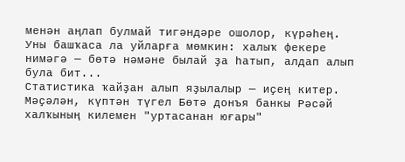менән аңлап булмай тигәндәре ошолор, күрәһең. Уны башҡаса ла уйларға мөмкин: халыҡ фекере нимәгә — бөтә нәмәне былай ҙа һатып, алдап алып була бит...
Статистика ҡайҙан алып яҙылалыр — иҫең китер. Мәҫәлән, күптән түгел Бөтә донъя банкы Рәсәй халҡының килемен "уртасанан юғары"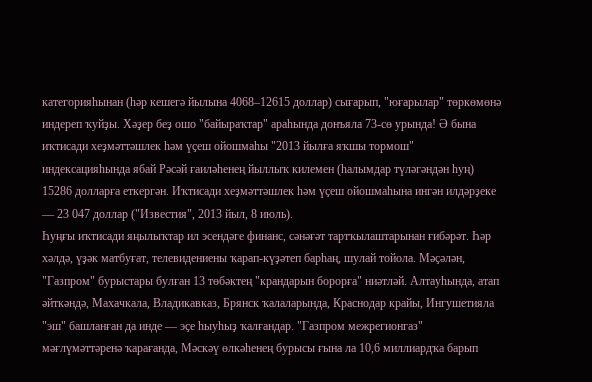категорияһынан (һәр кешегә йылына 4068–12615 доллар) сығарып, "юғарылар" төркөмөнә индереп ҡуйҙы. Хәҙер беҙ ошо "байыраҡтар" араһында донъяла 73-сө урында! Ә бына иҡтисади хеҙмәттәшлек һәм үҫеш ойошмаһы "2013 йылға яҡшы тормош" индексацияһында ябай Рәсәй ғаиләһенең йыллыҡ килемен (һалымдар түләгәндән һуң) 15286 долларға еткергән. Иҡтисади хеҙмәттәшлек һәм үҫеш ойошмаһына ингән илдәрҙеке — 23 047 доллар ("Известия", 2013 йыл, 8 июль).
Һуңғы иҡтисади яңылыҡтар ил эсендәге финанс, сәнәғәт тартҡылаштарынан ғибәрәт. Һәр хәлдә, үҙәк матбуғат, телевидениены ҡарап-күҙәтеп барһаң, шулай тойола. Мәҫәлән, "Газпром" бурыстары булған 13 төбәктең "крандарын борорға" ниәтләй. Алтауһында, атап әйткәндә, Махачкала, Владикавказ, Брянск ҡалаларында, Краснодар крайы, Ингушетияла "эш" башланған да инде — эҫе һыуһыҙ ҡалғандар. "Газпром межрегионгаз" мәғлүмәттәренә ҡарағанда, Мәскәү өлкәһенең бурысы ғына ла 10,6 миллиардҡа барып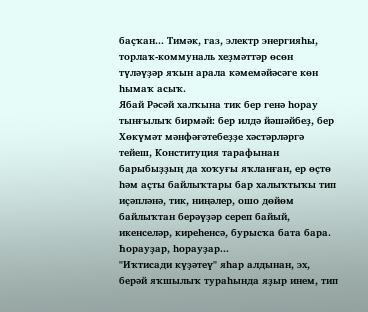баҫҡан... Тимәк, газ, электр энергияһы, торлаҡ-коммуналь хеҙмәттәр өсөн түләүҙәр яҡын арала кәмемәйәсәге көн һымаҡ асыҡ.
Ябай Рәсәй халҡына тик бер генә һорау тынғылыҡ бирмәй: бер илдә йәшәйбеҙ, бер Хөкүмәт мәнфәғәтебеҙҙе хәстәрләргә тейеш, Конституция тарафынан барыбыҙҙың да хоҡуғы яҡланған, ер өҫтө һәм аҫты байлыҡтары бар халыҡтыҡы тип иҫәпләнә, тик, ниңәлер, ошо дөйөм байлыҡтан берәүҙәр сереп байый, икенселәр, киреһенсә, бурысҡа бата бара. Һорауҙар, һорауҙар...
"Иҡтисади күҙәтеү" яһар алдынан, эх, берәй яҡшылыҡ тураһында яҙыр инем, тип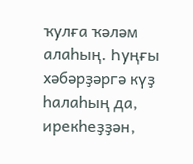ҡулға ҡәләм алаһың. Һуңғы хәбәрҙәргә күҙ һалаһың да, ирекһеҙҙән,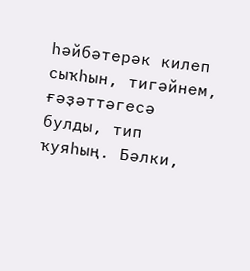һәйбәтерәк килеп сыҡһын, тигәйнем, ғәҙәттәгесә булды, тип ҡуяһың. Бәлки,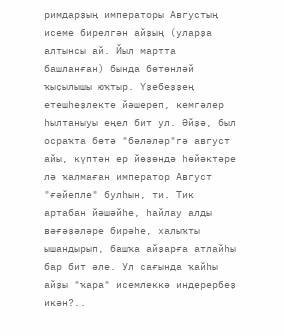римдарҙың императоры Августың исеме бирелгән айҙың (уларҙа алтынсы ай. Йыл мартта башланған) бында бөтөнләй ҡыҫылышы юҡтыр. Үҙебеҙҙең етешһеҙлекте йәшереп, кемгәлер һылтаныуы еңел бит ул. Әйҙә, был осраҡта бөтә "бәләләр"гә август айы, күптән ер йөҙөндә һөйәктәре лә ҡалмаған император Август "ғәйепле" булһын, ти. Тик артабан йәшәйһе, һайлау алды вәғәҙәләре бирәһе, халыҡты ышандырып, башҡа айҙарға атлайһы бар бит әле. Ул сағында ҡайһы айҙы "ҡара" исемлеккә индерербеҙ икән?..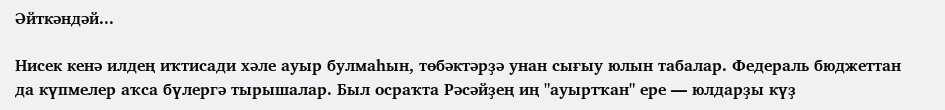Әйткәндәй...

Нисек кенә илдең иҡтисади хәле ауыр булмаһын, төбәктәрҙә унан сығыу юлын табалар. Федераль бюджеттан да күпмелер аҡса бүлергә тырышалар. Был осраҡта Рәсәйҙең иң "ауыртҡан" ере — юлдарҙы күҙ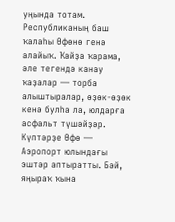уңында тотам. Республиканың баш ҡалаһы Өфөнө генә алайыҡ. Ҡайҙа ҡарама, әле тегендә канау ҡаҙалар — торба алыштыралар, өҙөк-өҙөк кенә булһа ла, юлдарға асфальт түшәйҙәр. Күптәрҙе Өфө — Аэропорт юлындағы эштәр аптыратты. Бәй, яңыраҡ ҡына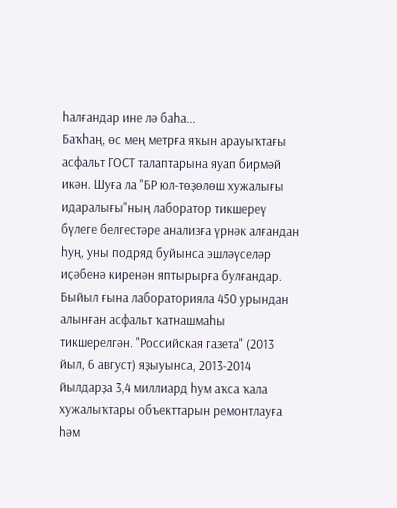һалғандар ине лә баһа...
Баҡһаң, өс мең метрға яҡын арауыҡтағы асфальт ГОСТ талаптарына яуап бирмәй икән. Шуға ла "БР юл-төҙөлөш хужалығы идаралығы"ның лаборатор тикшереү бүлеге белгестәре анализға үрнәк алғандан һуң, уны подряд буйынса эшләүселәр иҫәбенә киренән яптырырға булғандар. Быйыл ғына лабораторияла 450 урындан алынған асфальт ҡатнашмаһы тикшерелгән. "Российская газета" (2013 йыл, 6 август) яҙыуынса, 2013-2014 йылдарҙа 3,4 миллиард һум аҡса ҡала хужалыҡтары объекттарын ремонтлауға һәм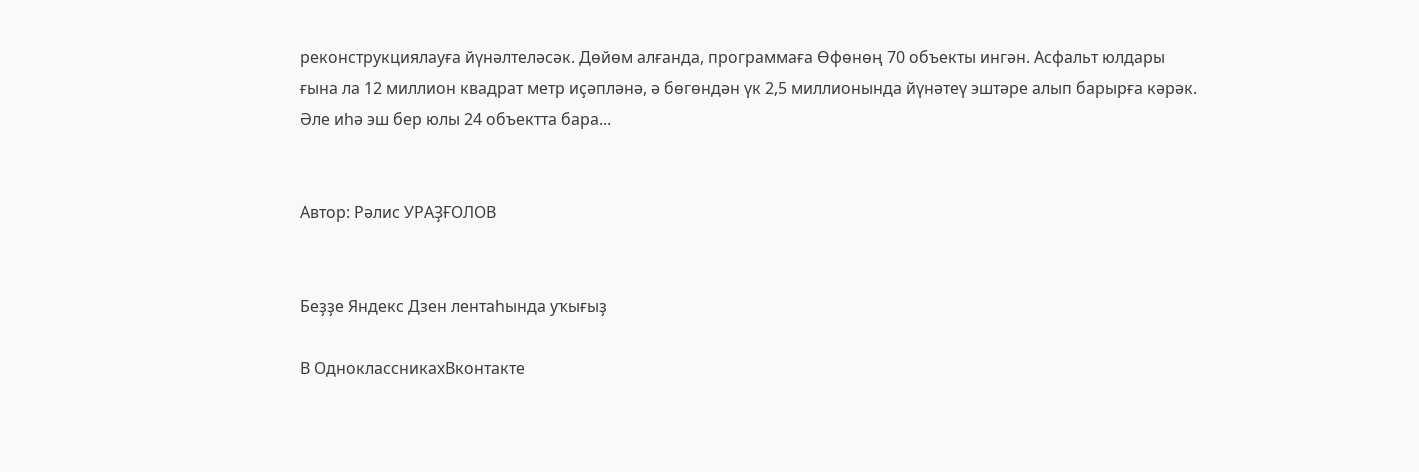реконструкциялауға йүнәлтеләсәк. Дөйөм алғанда, программаға Өфөнөң 70 объекты ингән. Асфальт юлдары ғына ла 12 миллион квадрат метр иҫәпләнә, ә бөгөндән үк 2,5 миллионында йүнәтеү эштәре алып барырға кәрәк. Әле иһә эш бер юлы 24 объектта бара...


Автор: Рәлис УРАҘҒОЛОВ


Беҙҙе Яндекс Дзен лентаһында уҡығыҙ

В ОдноклассникахВконтакте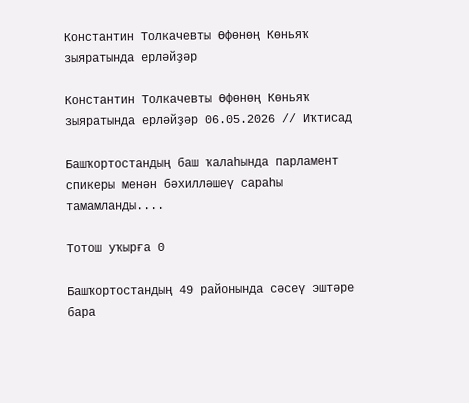Константин Толкачевты Өфөнөң Көньяҡ зыяратында ерләйҙәр

Константин Толкачевты Өфөнөң Көньяҡ зыяратында ерләйҙәр 06.05.2026 // Иҡтисад

Башҡортостандың баш ҡалаһында парламент спикеры менән бәхилләшеү сараһы тамамланды....

Тотош уҡырға 0

Башҡортостандың 49 районында сәсеү эштәре бара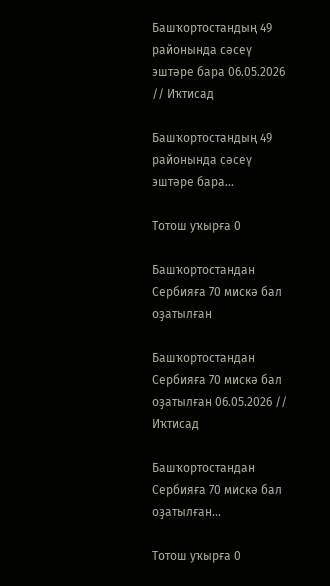Башҡортостандың 49 районында сәсеү эштәре бара 06.05.2026 // Иҡтисад

Башҡортостандың 49 районында сәсеү эштәре бара...

Тотош уҡырға 0

Башҡортостандан Сербияға 70 мискә бал оҙатылған

Башҡортостандан Сербияға 70 мискә бал оҙатылған 06.05.2026 // Иҡтисад

Башҡортостандан Сербияға 70 мискә бал оҙатылған...

Тотош уҡырға 0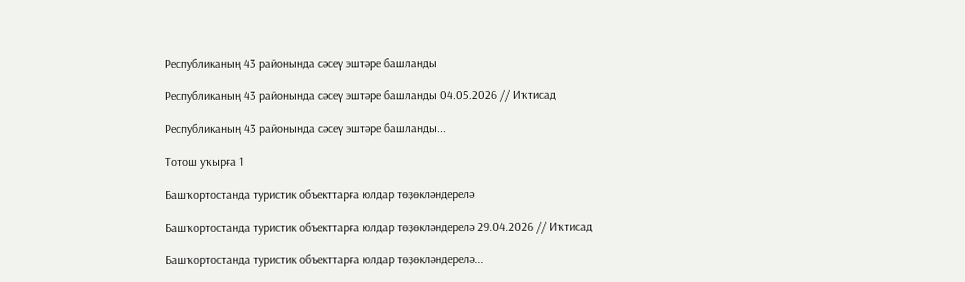Республиканың 43 районында сәсеү эштәре башланды

Республиканың 43 районында сәсеү эштәре башланды 04.05.2026 // Иҡтисад

Республиканың 43 районында сәсеү эштәре башланды...

Тотош уҡырға 1

Башҡортостанда туристик объекттарға юлдар төҙөкләндерелә

Башҡортостанда туристик объекттарға юлдар төҙөкләндерелә 29.04.2026 // Иҡтисад

Башҡортостанда туристик объекттарға юлдар төҙөкләндерелә...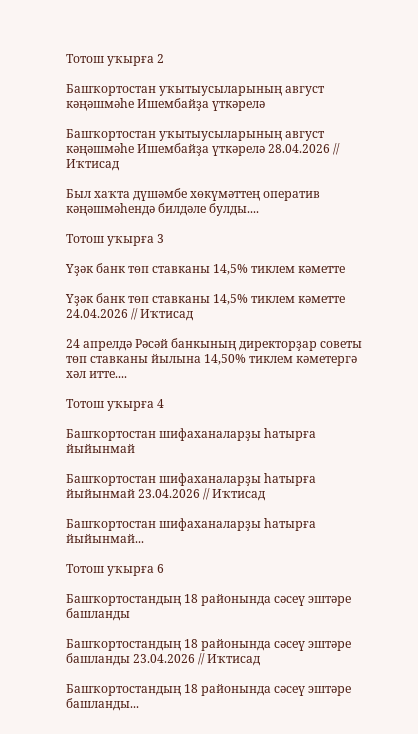Тотош уҡырға 2

Башҡортостан уҡытыусыларының август кәңәшмәһе Ишембайҙа үткәрелә

Башҡортостан уҡытыусыларының август кәңәшмәһе Ишембайҙа үткәрелә 28.04.2026 // Иҡтисад

Был хаҡта дүшәмбе хөкүмәттең оператив кәңәшмәһендә билдәле булды....

Тотош уҡырға 3

Үҙәк банк төп ставканы 14,5% тиклем кәметте

Үҙәк банк төп ставканы 14,5% тиклем кәметте 24.04.2026 // Иҡтисад

24 апрелдә Рәсәй банкының директорҙар советы төп ставканы йылына 14,50% тиклем кәметергә хәл итте....

Тотош уҡырға 4

Башҡортостан шифаханаларҙы һатырға йыйынмай

Башҡортостан шифаханаларҙы һатырға йыйынмай 23.04.2026 // Иҡтисад

Башҡортостан шифаханаларҙы һатырға йыйынмай...

Тотош уҡырға 6

Башҡортостандың 18 районында сәсеү эштәре башланды

Башҡортостандың 18 районында сәсеү эштәре башланды 23.04.2026 // Иҡтисад

Башҡортостандың 18 районында сәсеү эштәре башланды...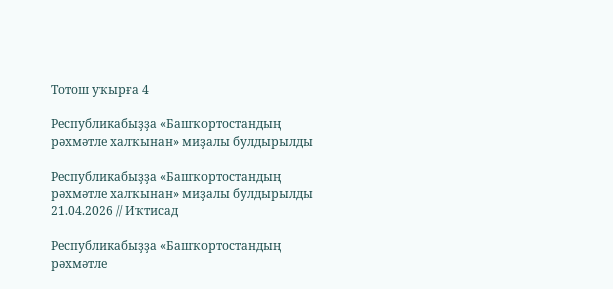Тотош уҡырға 4

Республикабыҙҙа «Башҡортостандың рәхмәтле халҡынан» миҙалы булдырылды

Республикабыҙҙа «Башҡортостандың рәхмәтле халҡынан» миҙалы булдырылды 21.04.2026 // Иҡтисад

Республикабыҙҙа «Башҡортостандың рәхмәтле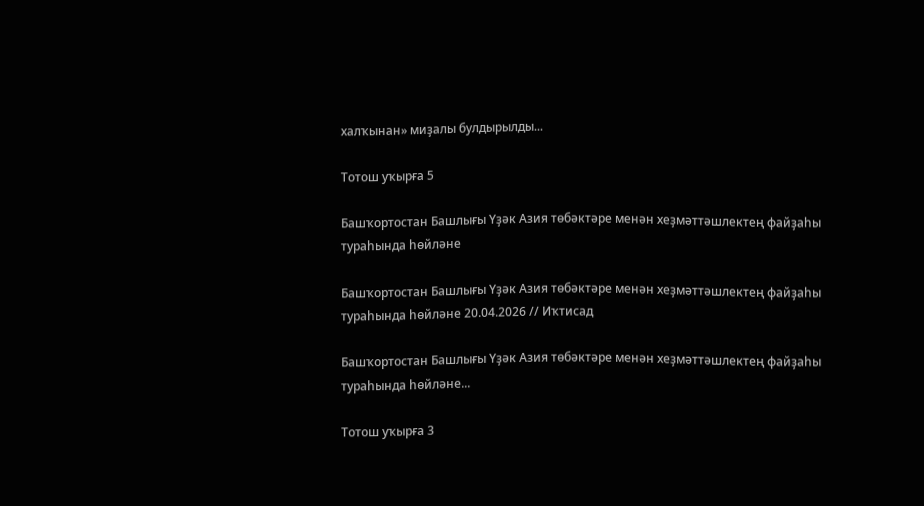халҡынан» миҙалы булдырылды...

Тотош уҡырға 5

Башҡортостан Башлығы Үҙәк Азия төбәктәре менән хеҙмәттәшлектең файҙаһы тураһында һөйләне

Башҡортостан Башлығы Үҙәк Азия төбәктәре менән хеҙмәттәшлектең файҙаһы тураһында һөйләне 20.04.2026 // Иҡтисад

Башҡортостан Башлығы Үҙәк Азия төбәктәре менән хеҙмәттәшлектең файҙаһы тураһында һөйләне...

Тотош уҡырға 3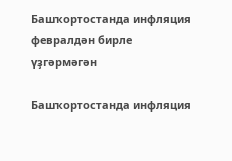Башҡортостанда инфляция февралдән бирле үҙгәрмәгән

Башҡортостанда инфляция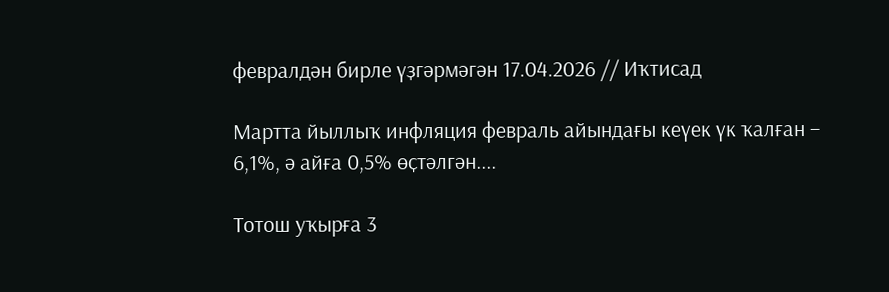февралдән бирле үҙгәрмәгән 17.04.2026 // Иҡтисад

Мартта йыллыҡ инфляция февраль айындағы кеүек үк ҡалған – 6,1%, ә айға 0,5% өҫтәлгән....

Тотош уҡырға 3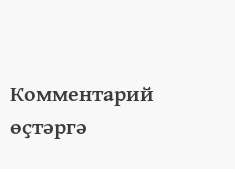Комментарий өҫтәргә